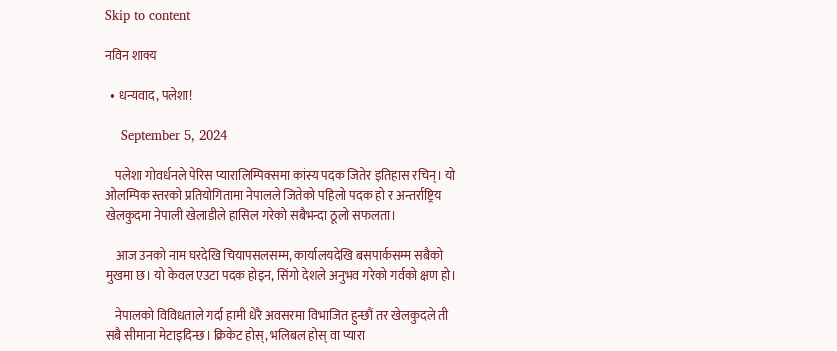Skip to content

नविन शाक्य

  • धन्यवाद, पलेशा!

    September 5, 2024

    पलेशा गोवर्धनले पेरिस प्यारालिम्पिक्समा कांस्य पदक जितेर इतिहास रचिन्। यो ओलम्पिक स्तरको प्रतियोगितामा नेपालले जितेको पहिलो पदक हो र अन्तर्राष्ट्रिय खेलकुदमा नेपाली खेलाडीले हासिल गरेको सबैभन्दा ठूलो सफलता।

    आज उनको नाम घरदेखि चियापसलसम्म, कार्यालयदेखि बसपार्कसम्म सबैको मुखमा छ। यो केवल एउटा पदक होइन, सिंगो देशले अनुभव गरेको गर्वको क्षण हो।

    नेपालको विविधताले गर्दा हामी धेरै अवसरमा विभाजित हुन्छौं तर खेलकुदले ती सबै सीमाना मेटाइदिन्छ। क्रिकेट होस्, भलिबल होस् वा प्यारा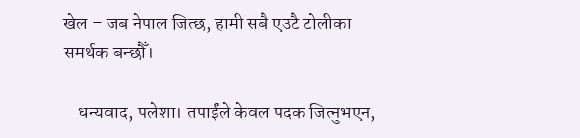खेल – जब नेपाल जित्छ, हामी सबै एउटै टोलीका समर्थक बन्छौँ।

    धन्यवाद, पलेशा। तपाईंले केवल पदक जित्नुभएन,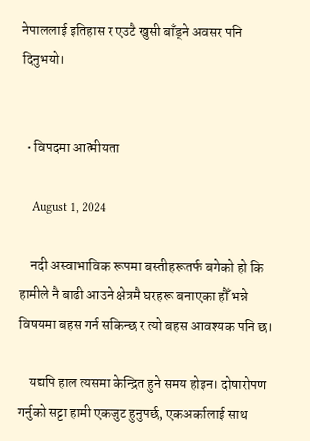नेपाललाई इतिहास र एउटै खुसी बाँड्ने अवसर पनि दिनुभयो।


  • विपदमा आत्मीयता

    August 1, 2024

    नदी अस्वाभाविक रूपमा बस्तीहरूतर्फ बगेको हो कि हामीले नै बाढी आउने क्षेत्रमै घरहरू बनाएका हौँ भन्ने विषयमा बहस गर्न सकिन्छ र त्यो बहस आवश्यक पनि छ।

    यद्यपि हाल त्यसमा केन्द्रित हुने समय होइन। दोषारोपण गर्नुको सट्टा हामी एकजुट हुनुपर्छ, एकअर्कालाई साथ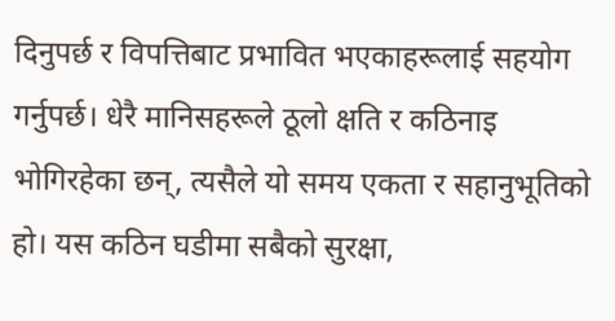दिनुपर्छ र विपत्तिबाट प्रभावित भएकाहरूलाई सहयोग गर्नुपर्छ। धेरै मानिसहरूले ठूलो क्षति र कठिनाइ भोगिरहेका छन्, त्यसैले यो समय एकता र सहानुभूतिको हो। यस कठिन घडीमा सबैको सुरक्षा,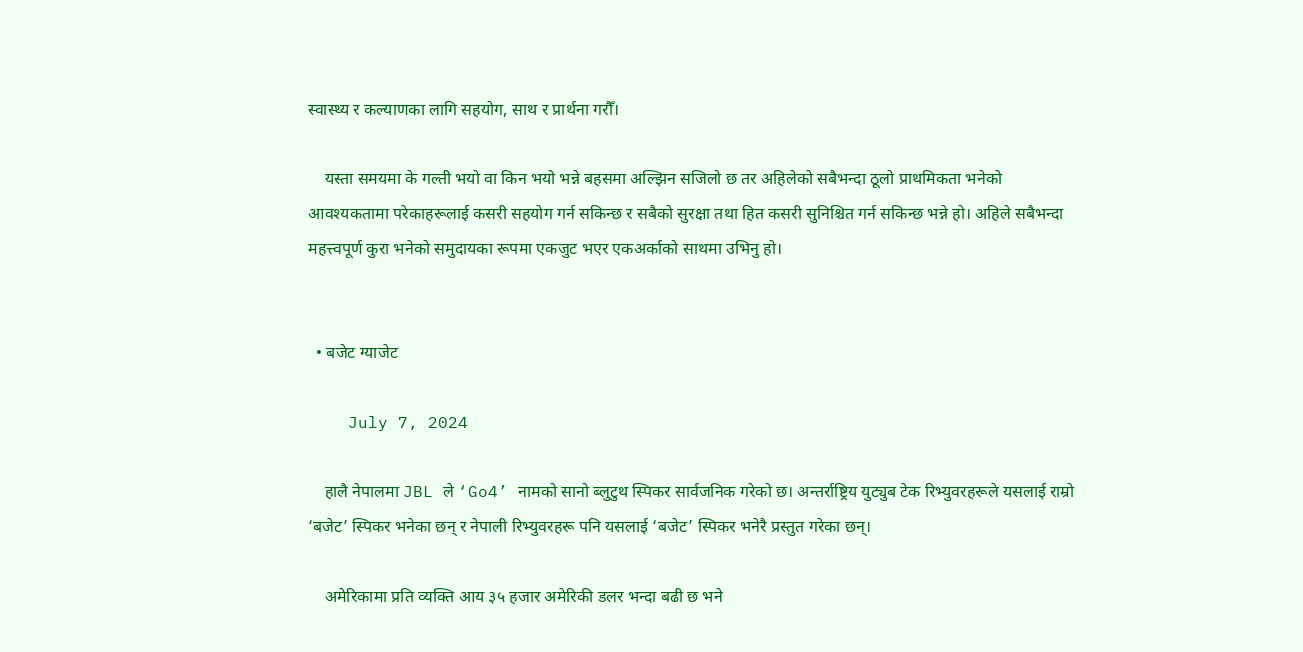स्वास्थ्य र कल्याणका लागि सहयोग, साथ र प्रार्थना गरौँ।

    यस्ता समयमा के गल्ती भयो वा किन भयो भन्ने बहसमा अल्झिन सजिलो छ तर अहिलेको सबैभन्दा ठूलो प्राथमिकता भनेको आवश्यकतामा परेकाहरूलाई कसरी सहयोग गर्न सकिन्छ र सबैको सुरक्षा तथा हित कसरी सुनिश्चित गर्न सकिन्छ भन्ने हो। अहिले सबैभन्दा महत्त्वपूर्ण कुरा भनेको समुदायका रूपमा एकजुट भएर एकअर्काको साथमा उभिनु हो।


  • बजेट ग्याजेट

    July 7, 2024

    हालै नेपालमा JBL ले ‘Go4’ नामको सानो ब्लुटुथ स्पिकर सार्वजनिक गरेको छ। अन्तर्राष्ट्रिय युट्युब टेक रिभ्युवरहरूले यसलाई राम्रो ‘बजेट’ स्पिकर भनेका छन् र नेपाली रिभ्युवरहरू पनि यसलाई ‘बजेट’ स्पिकर भनेरै प्रस्तुत गरेका छन्।

    अमेरिकामा प्रति व्यक्ति आय ३५ हजार अमेरिकी डलर भन्दा बढी छ भने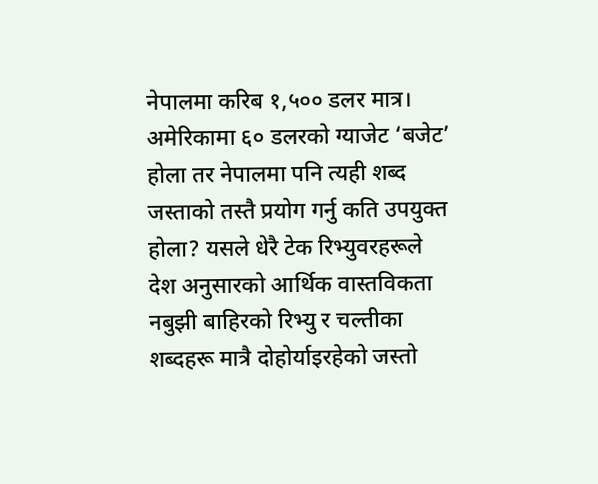नेपालमा करिब १,५०० डलर मात्र। अमेरिकामा ६० डलरको ग्याजेट ‘बजेट’ होला तर नेपालमा पनि त्यही शब्द जस्ताको तस्तै प्रयोग गर्नु कति उपयुक्त होला? यसले धेरै टेक रिभ्युवरहरूले देश अनुसारको आर्थिक वास्तविकता नबुझी बाहिरको रिभ्यु र चल्तीका शब्दहरू मात्रै दोहोर्याइरहेको जस्तो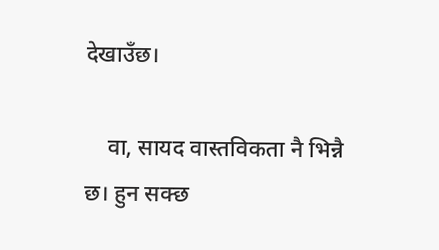देखाउँछ।

    वा, सायद वास्तविकता नै भिन्नै छ। हुन सक्छ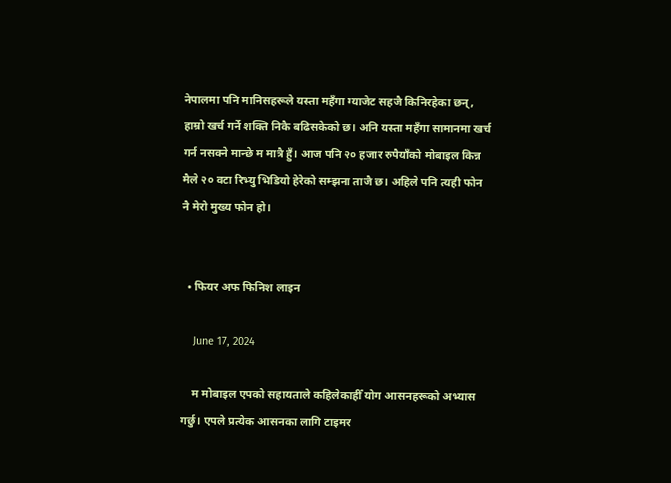नेपालमा पनि मानिसहरूले यस्ता महँगा ग्याजेट सहजै किनिरहेका छन्, हाम्रो खर्च गर्ने शक्ति निकै बढिसकेको छ। अनि यस्ता महँगा सामानमा खर्च गर्न नसक्ने मान्छे म मात्रै हुँ। आज पनि २० हजार रुपैयाँको मोबाइल किन्न मैले २० वटा रिभ्यु भिडियो हेरेको सम्झना ताजै छ। अहिले पनि त्यही फोन नै मेरो मुख्य फोन हो।


  • फियर अफ फिनिश लाइन

    June 17, 2024

    म मोबाइल एपको सहायताले कहिलेकाहीँ योग आसनहरूको अभ्यास गर्छु। एपले प्रत्येक आसनका लागि टाइमर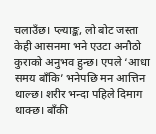चलाउँछ। प्ल्याङ्क, लो बोट जस्ता केही आसनमा भने एउटा अनौठो कुराको अनुभव हुन्छ। एपले ‘आधा समय बाँकि’ भनेपछि मन आत्तिन थाल्छ। शरीर भन्दा पहिले दिमाग थाक्छ। बाँकी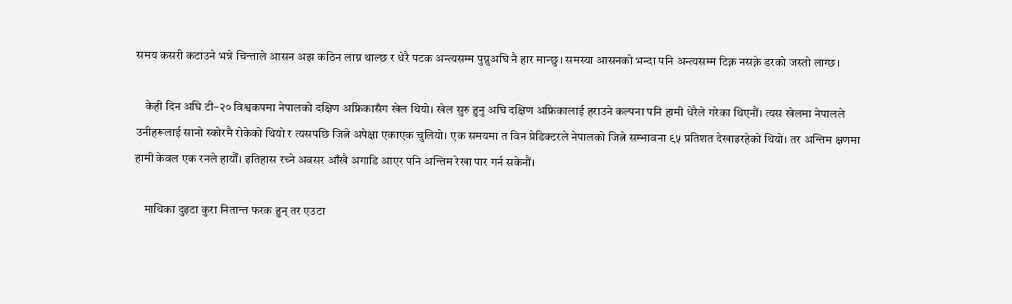समय कसरी कटाउने भन्ने चिन्ताले आसन अझ कठिन लाग्न थाल्छ र धेरै पटक अन्त्यसम्म पुग्नुअघि नै हार मान्छु। समस्या आसनको भन्दा पनि अन्त्यसम्म टिक्न नसक्ने डरको जस्तो लाग्छ।

    केही दिन अघि टी–२० विश्वकपमा नेपालको दक्षिण अफ्रिकासँग खेल थियो। खेल सुरु हुनु अघि दक्षिण अफ्रिकालाई हराउने कल्पना पनि हामी धेरैले गरेका थिएनौं। त्यस खेलमा नेपालले उनीहरूलाई सानो स्कोरमै रोकेको थियो र त्यसपछि जित्ने अपेक्षा एकाएक चुलियो। एक समयमा त विन प्रेडिक्टरले नेपालको जित्ने सम्भावना ९५ प्रतिशत देखाइरहेको थियो। तर अन्तिम क्षणमा हामी केवल एक रनले हार्यौं। इतिहास रच्ने अवसर आँखै अगाडि आएर पनि अन्तिम रेखा पार गर्न सकेनौं।

    माथिका दुइटा कुरा नितान्त फरक हुन् तर एउटा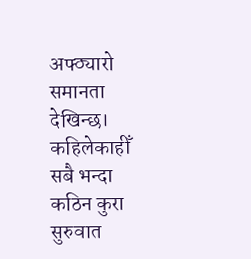अफ्ठ्यारो समानता देखिन्छ। कहिलेकाहीँ सबै भन्दा कठिन कुरा सुरुवात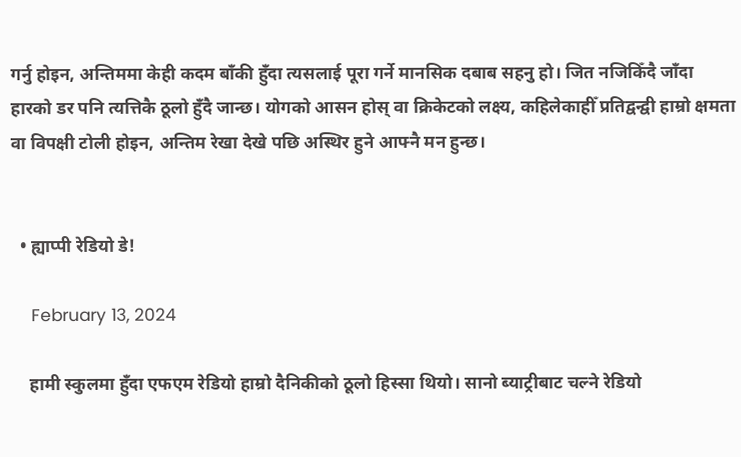गर्नु होइन, अन्तिममा केही कदम बाँकी हुँदा त्यसलाई पूरा गर्ने मानसिक दबाब सहनु हो। जित नजिकिँदै जाँदा हारको डर पनि त्यत्तिकै ठूलो हुँदै जान्छ। योगको आसन होस् वा क्रिकेटको लक्ष्य, कहिलेकाहीँ प्रतिद्वन्द्वी हाम्रो क्षमता वा विपक्षी टोली होइन, अन्तिम रेखा देखे पछि अस्थिर हुने आफ्नै मन हुन्छ।


  • ह्याप्पी रेडियो डे!

    February 13, 2024

    हामी स्कुलमा हुँदा एफएम रेडियो हाम्रो दैनिकीको ठूलो हिस्सा थियो। सानो ब्याट्रीबाट चल्ने रेडियो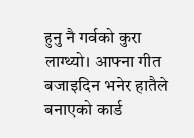हुनु नै गर्वको कुरा लाग्थ्यो। आफ्ना गीत बजाइदिन भनेर हातैले बनाएको कार्ड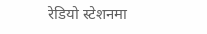रेडियो स्टेशनमा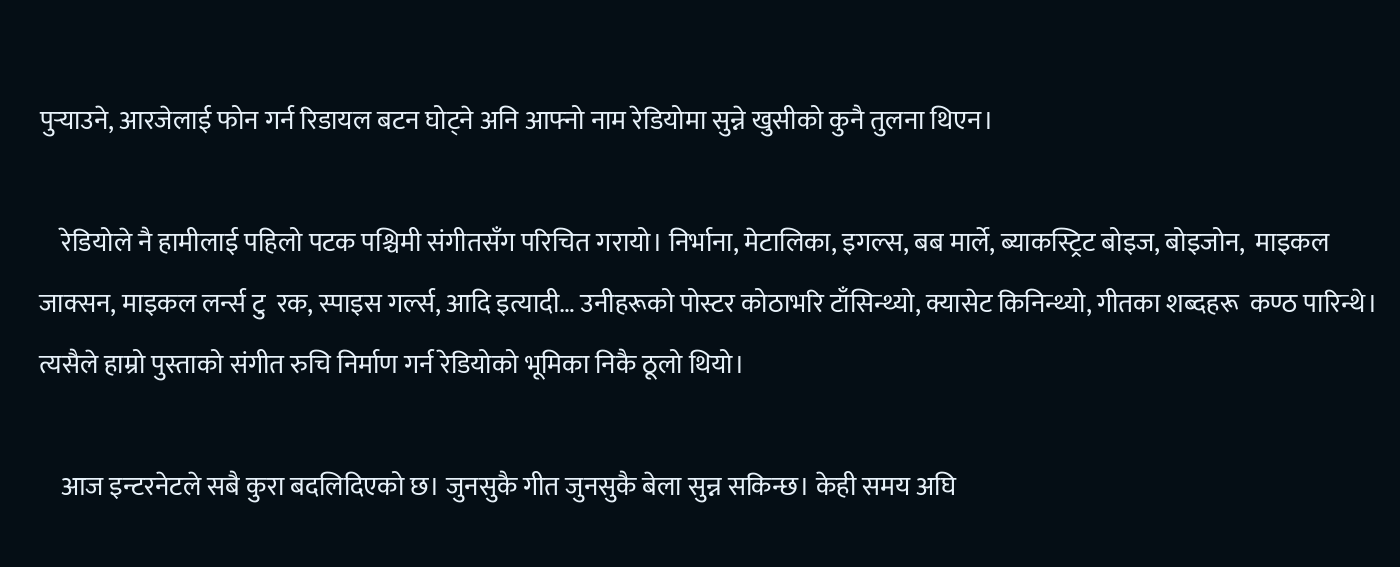पुर्‍याउने, आरजेलाई फोन गर्न रिडायल बटन घोट्ने अनि आफ्नो नाम रेडियोमा सुन्ने खुसीको कुनै तुलना थिएन।

    रेडियोले नै हामीलाई पहिलो पटक पश्चिमी संगीतसँग परिचित गरायो। निर्भाना, मेटालिका, इगल्स, बब मार्ले, ब्याकस्ट्रिट बोइज, बोइजोन,  माइकल जाक्सन, माइकल लर्न्स टु  रक, स्पाइस गर्ल्स, आदि इत्यादी… उनीहरूको पोस्टर कोठाभरि टाँसिन्थ्यो, क्यासेट किनिन्थ्यो, गीतका शब्दहरू  कण्ठ पारिन्थे। त्यसैले हाम्रो पुस्ताको संगीत रुचि निर्माण गर्न रेडियोको भूमिका निकै ठूलो थियो।

    आज इन्टरनेटले सबै कुरा बदलिदिएको छ। जुनसुकै गीत जुनसुकै बेला सुन्न सकिन्छ। केही समय अघि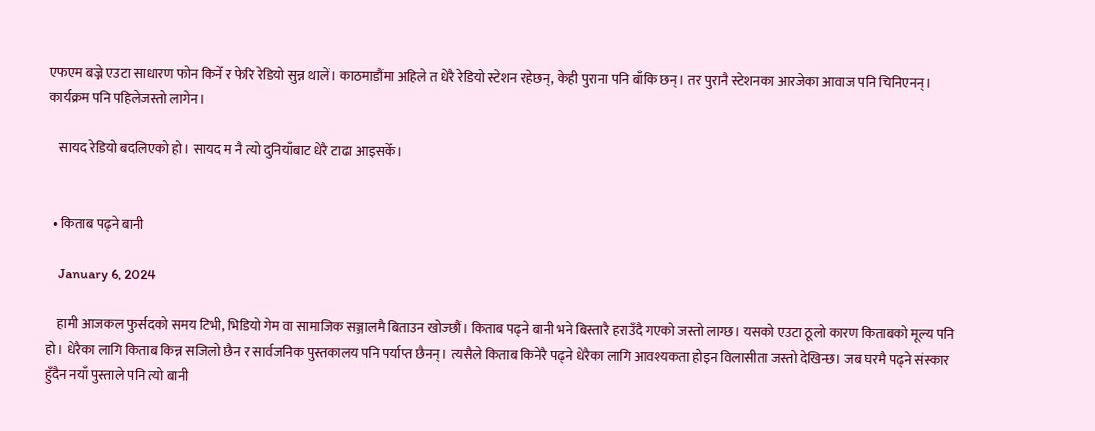एफएम बज्ने एउटा साधारण फोन किनेँ र फेरि रेडियो सुन्न थालें। काठमाडौंमा अहिले त धेरै रेडियो स्टेशन रहेछन्, केही पुराना पनि बाँकि छन्। तर पुरानै स्टेशनका आरजेका आवाज पनि चिनिएनन्। कार्यक्रम पनि पहिलेजस्तो लागेन।

    सायद रेडियो बदलिएको हो। सायद म नै त्यो दुनियाँबाट धेरै टाढा आइसकेँ।


  • किताब पढ्ने बानी

    January 6, 2024

    हामी आजकल फुर्सदको समय टिभी, भिडियो गेम वा सामाजिक सञ्जालमै बिताउन खोज्छौं। किताब पढ्ने बानी भने बिस्तारै हराउँदै गएको जस्तो लाग्छ। यसको एउटा ठूलो कारण किताबको मूल्य पनि हो। धेरैका लागि किताब किन्न सजिलो छैन र सार्वजनिक पुस्तकालय पनि पर्याप्त छैनन्। त्यसैले किताब किनेरै पढ्ने धेरैका लागि आवश्यकता होइन विलासीता जस्तो देखिन्छ। जब घरमै पढ्ने संस्कार हुँदैन नयाँ पुस्ताले पनि त्यो बानी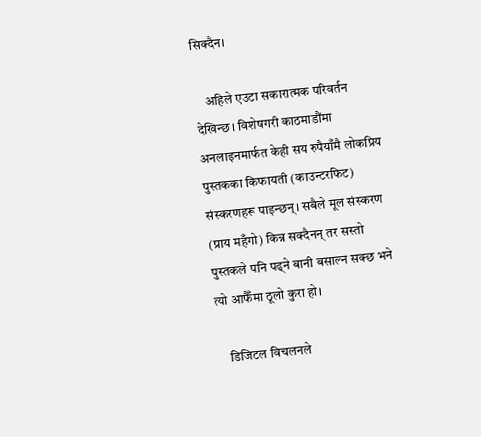सिक्दैन।

    अहिले एउटा सकारात्मक परिवर्तन देखिन्छ। विशेषगरी काठमाडौंमा अनलाइनमार्फत केही सय रुपैयाँमै लोकप्रिय पुस्तकका किफायती (काउन्टरफिट) संस्करणहरू पाइन्छन्। सबैले मूल संस्करण (प्राय महँगो) किन्न सक्दैनन् तर सस्तो पुस्तकले पनि पढ्ने बानी बसाल्न सक्छ भने त्यो आफैँमा ठूलो कुरा हो।

    डिजिटल विचलनले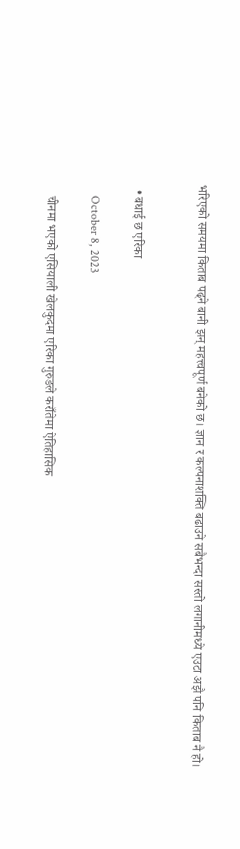भरिएको समयमा किताब पढ्ने बानी झन् महत्त्वपूर्ण बनेको छ। ज्ञान र कल्पनाशक्ति बढाउने सबैभन्दा सस्तो लगानीमध्ये एउटा अझै पनि किताब नै हो।


  • बधाई छ एरिका

    October 8, 2023

    चीनमा भएको एसियाली खेलकुदमा एरिका गुरुङले कराँतेमा ऐतिहासिक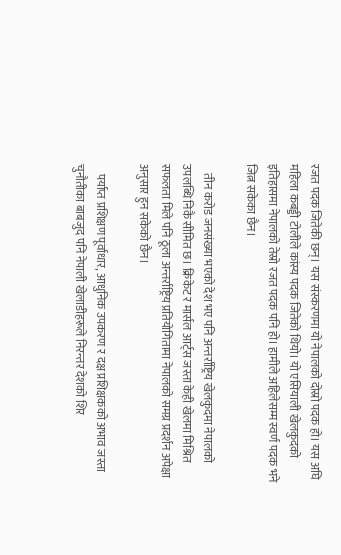रजत पदक जितेकी छन्। यस संस्करणमा यो नेपालको दोस्रो पदक हो। यस अघि महिला कबड्डी टोलीले कांस्य पदक जितेको थियो। यो एसियाली खेलकुदको इतिहासमा नेपालको तेस्रो रजत पदक पनि हो। हामीले अहिलेसम्म स्वर्ण पदक भने जित्न सकेका छैन।

    तीन करोड जनसंख्या भएको देश भए पनि अन्तर्राष्ट्रिय खेलकुदमा नेपालको उपलब्धि निकै सीमित छ। क्रिकेट र मार्सल आर्ट्स जस्ता केही खेलमा मिश्रित सफलता मिले पनि ठूला अन्तर्राष्ट्रिय प्रतियोगितामा नेपालको समग्र प्रदर्शन अपेक्षा अनुसार हुन सकेको छैन।

    पर्याप्त प्रशिक्षण पूर्वाधार, आधुनिक उपकरण र दक्ष प्रशिक्षकको अभाव जस्ता चुनौतीका बाबजुद पनि नेपाली खेलाडीहरूले निरन्तर देशको शिर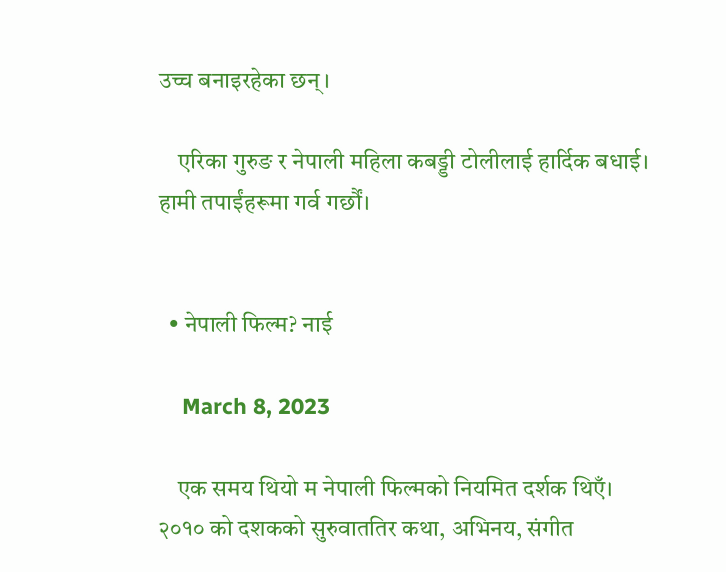उच्च बनाइरहेका छन्।

    एरिका गुरुङ र नेपाली महिला कबड्डी टोलीलाई हार्दिक बधाई। हामी तपाईंहरूमा गर्व गर्छौं।


  • नेपाली फिल्म? नाई

    March 8, 2023

    एक समय थियो म नेपाली फिल्मको नियमित दर्शक थिएँ। २०१० को दशकको सुरुवाततिर कथा, अभिनय, संगीत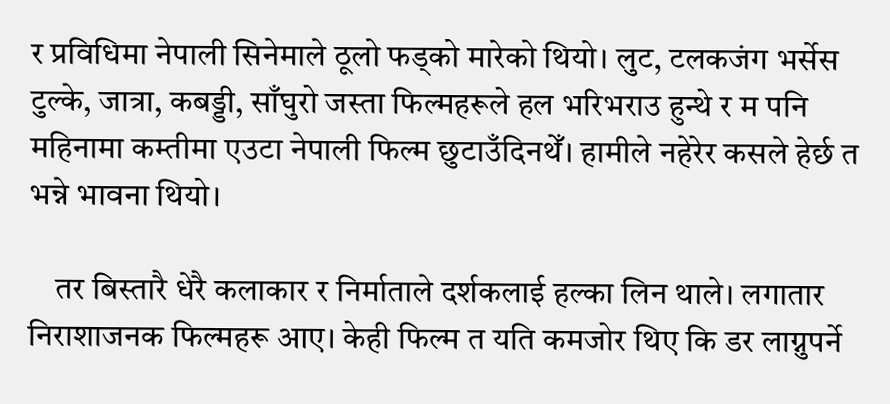र प्रविधिमा नेपाली सिनेमाले ठूलो फड्को मारेको थियो। लुट, टलकजंग भर्सेस टुल्के, जात्रा, कबड्डी, साँघुरो जस्ता फिल्महरूले हल भरिभराउ हुन्थे र म पनि महिनामा कम्तीमा एउटा नेपाली फिल्म छुटाउँदिनथेँ। हामीले नहेरेर कसले हेर्छ त भन्ने भावना थियो।

    तर बिस्तारै धेरै कलाकार र निर्माताले दर्शकलाई हल्का लिन थाले। लगातार निराशाजनक फिल्महरू आए। केही फिल्म त यति कमजोर थिए कि डर लाग्नुपर्ने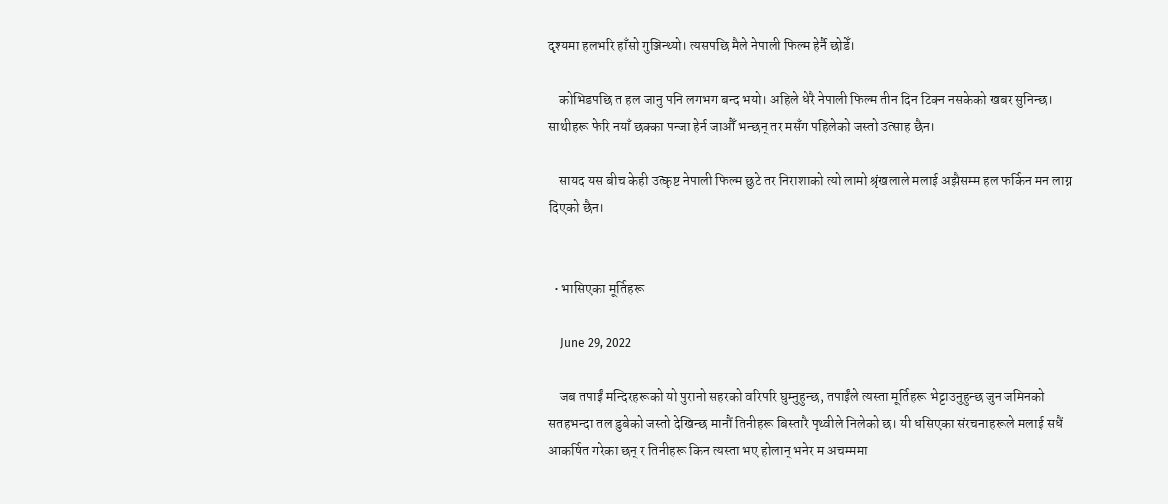दृश्यमा हलभरि हाँसो गुञ्जिन्थ्यो। त्यसपछि मैले नेपाली फिल्म हेर्नै छोडेँ।

    कोभिडपछि त हल जानु पनि लगभग बन्द भयो। अहिले धेरै नेपाली फिल्म तीन दिन टिक्न नसकेको खबर सुनिन्छ। साथीहरू फेरि नयाँ छक्का पन्जा हेर्न जाऔँ भन्छन् तर मसँग पहिलेको जस्तो उत्साह छैन।

    सायद यस बीच केही उत्कृष्ट नेपाली फिल्म छुटे तर निराशाको त्यो लामो श्रृंखलाले मलाई अझैसम्म हल फर्किन मन लाग्न दिएको छैन।


  • भासिएका मूर्तिहरू

    June 29, 2022

    जब तपाईं मन्दिरहरूको यो पुरानो सहरको वरिपरि घुम्नुहुन्छ, तपाईंले त्यस्ता मूर्तिहरू भेट्टाउनुहुन्छ जुन जमिनको सतहभन्दा तल डुबेको जस्तो देखिन्छ मानौं तिनीहरू बिस्तारै पृथ्वीले निलेको छ। यी धसिएका संरचनाहरूले मलाई सधैं आकर्षित गरेका छन् र तिनीहरू किन त्यस्ता भए होलान् भनेर म अचम्ममा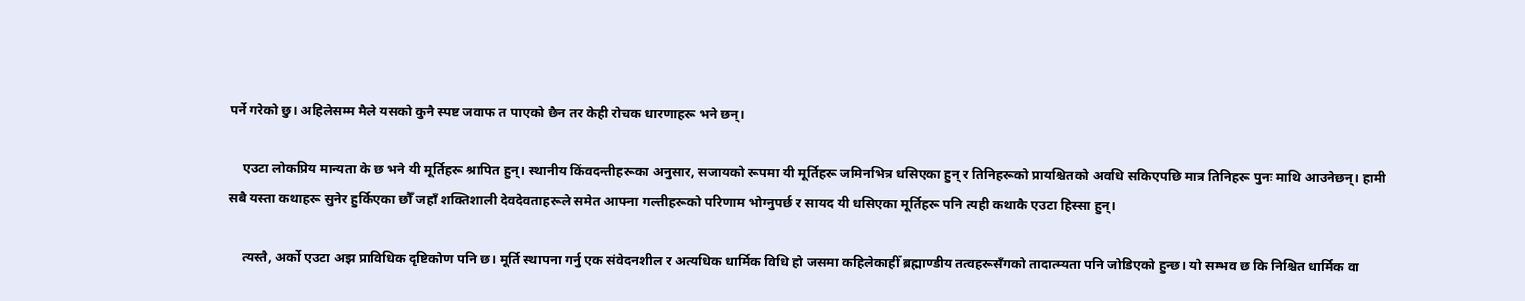पर्ने गरेको छु। अहिलेसम्म मैले यसको कुनै स्पष्ट जवाफ त पाएको छैन तर केही रोचक धारणाहरू भने छन्।

    एउटा लोकप्रिय मान्यता के छ भने यी मूर्तिहरू श्रापित हुन्। स्थानीय किंवदन्तीहरूका अनुसार, सजायको रूपमा यी मूर्तिहरू जमिनभित्र धसिएका हुन् र तिनिहरूको प्रायश्चितको अवधि सकिएपछि मात्र तिनिहरू पुनः माथि आउनेछन्। हामी सबै यस्ता कथाहरू सुनेर हुर्किएका छौँ जहाँ शक्तिशाली देवदेवताहरूले समेत आफ्ना गल्तीहरूको परिणाम भोग्नुपर्छ र सायद यी धसिएका मूर्तिहरू पनि त्यही कथाकै एउटा हिस्सा हुन्।

    त्यस्तै, अर्को एउटा अझ प्राविधिक दृष्टिकोण पनि छ। मूर्ति स्थापना गर्नु एक संवेदनशील र अत्यधिक धार्मिक विधि हो जसमा कहिलेकाहीँ ब्रह्माण्डीय तत्वहरूसँगको तादात्म्यता पनि जोडिएको हुन्छ। यो सम्भव छ कि निश्चित धार्मिक वा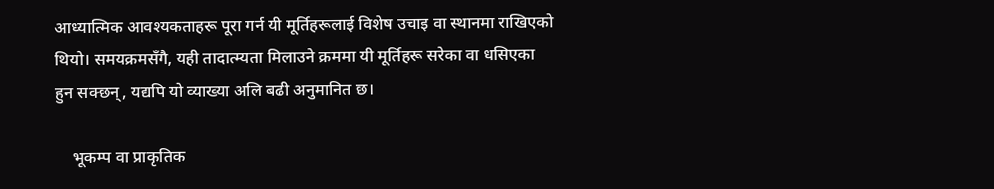आध्यात्मिक आवश्यकताहरू पूरा गर्न यी मूर्तिहरूलाई विशेष उचाइ वा स्थानमा राखिएको थियो। समयक्रमसँगै, यही तादात्म्यता मिलाउने क्रममा यी मूर्तिहरू सरेका वा धसिएका हुन सक्छन्, यद्यपि यो व्याख्या अलि बढी अनुमानित छ।

    भूकम्प वा प्राकृतिक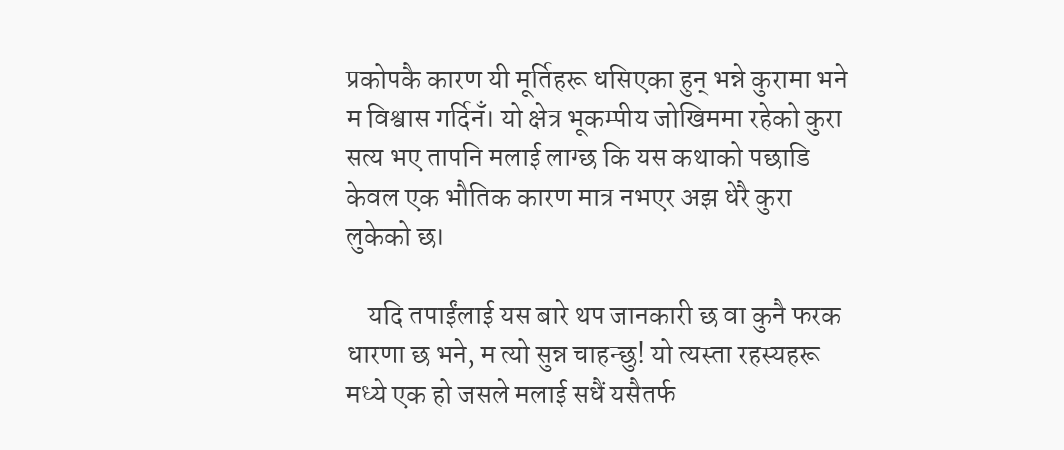प्रकोपकै कारण यी मूर्तिहरू धसिएका हुन् भन्ने कुरामा भने म विश्वास गर्दिनँ। यो क्षेत्र भूकम्पीय जोखिममा रहेको कुरा सत्य भए तापनि मलाई लाग्छ कि यस कथाको पछाडि केवल एक भौतिक कारण मात्र नभएर अझ धेरै कुरा लुकेको छ।

    यदि तपाईंलाई यस बारे थप जानकारी छ वा कुनै फरक धारणा छ भने, म त्यो सुन्न चाहन्छु! यो त्यस्ता रहस्यहरू मध्ये एक हो जसले मलाई सधैं यसैतर्फ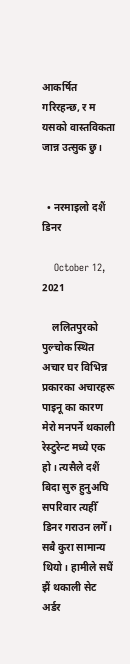आकर्षित गरिरहन्छ, र म यसको वास्तविकता जान्न उत्सुक छु।


  • नरमाइलो दशैं डिनर

    October 12, 2021

    ललितपुरको पुल्चोक स्थित अचार घर विभिन्न प्रकारका अचारहरू पाइनू का कारण मेरो मनपर्ने थकाली रेस्टुरेन्ट मध्ये एक हो। त्यसैले दशैं बिदा सुरु हुनुअघि सपरिवार त्यहीँ डिनर गराउन लगेँ। सबै कुरा सामान्य थियो। हामीले सधैं झैं थकाली सेट अर्डर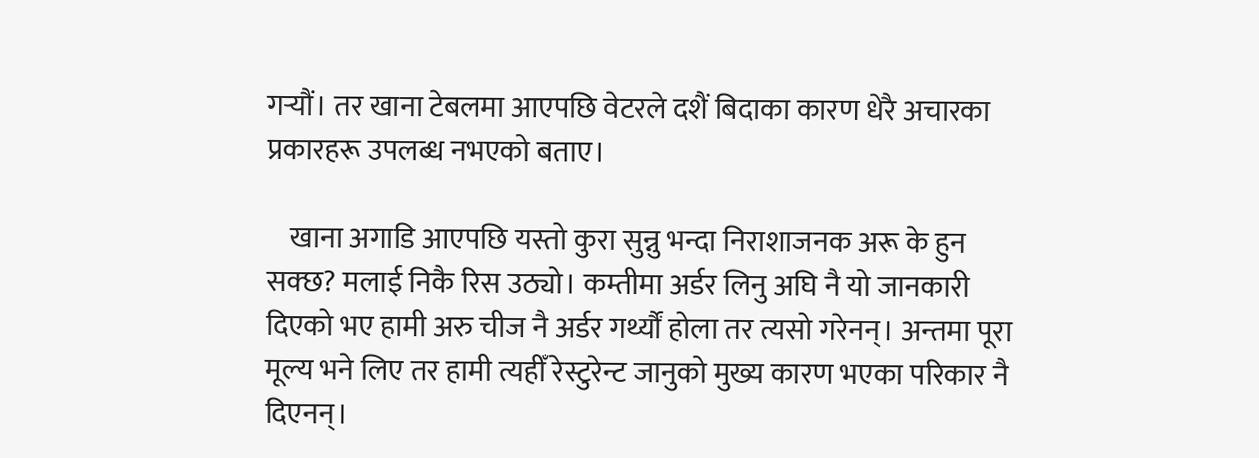गर्‍यौं। तर खाना टेबलमा आएपछि वेटरले दशैं बिदाका कारण धेरै अचारका प्रकारहरू उपलब्ध नभएको बताए।

    खाना अगाडि आएपछि यस्तो कुरा सुन्नु भन्दा निराशाजनक अरू के हुन सक्छ? मलाई निकै रिस उठ्यो। कम्तीमा अर्डर लिनु अघि नै यो जानकारी दिएको भए हामी अरु चीज नै अर्डर गर्थ्यौं होला तर त्यसो गरेनन्। अन्तमा पूरा मूल्य भने लिए तर हामी त्यहीँ रेस्टुरेन्ट जानुको मुख्य कारण भएका परिकार नै दिएनन्।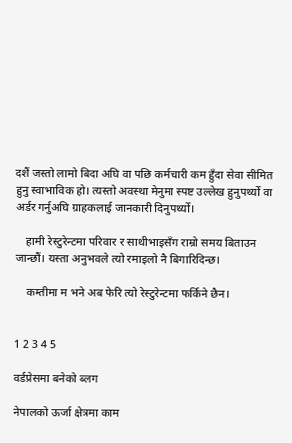दशैं जस्तो लामो बिदा अघि वा पछि कर्मचारी कम हुँदा सेवा सीमित हुनु स्वाभाविक हो। त्यस्तो अवस्था मेनुमा स्पष्ट उल्लेख हुनुपर्थ्यो वा अर्डर गर्नुअघि ग्राहकलाई जानकारी दिनुपर्थ्यो।

    हामी रेस्टुरेन्टमा परिवार र साथीभाइसँग राम्रो समय बिताउन जान्छौं। यस्ता अनुभवले त्यो रमाइलो नै बिगारिदिन्छ।

    कम्तीमा म भने अब फेरि त्यो रेस्टुरेन्टमा फर्किने छैन।


1 2 3 4 5

वर्डप्रेसमा बनेको ब्लग

नेपालको ऊर्जा क्षेत्रमा काम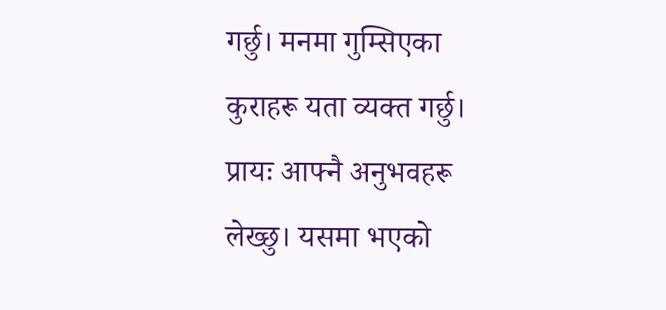गर्छु। मनमा गुम्सिएका कुराहरू यता व्यक्त गर्छु। प्रायः आफ्नै अनुभवहरू लेख्छु। यसमा भएको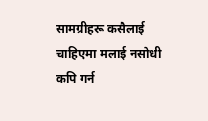सामग्रीहरू कसैलाई चाहिएमा मलाई नसोधी कपि गर्न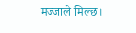मज्जाले मिल्छ।